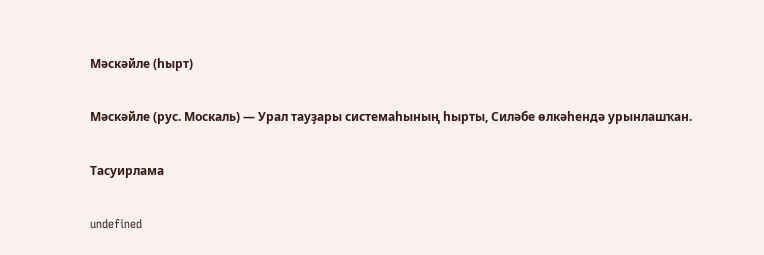Мәскәйле (һырт)

Мәскәйле (рус. Москаль) — Урал тауҙары системаһының һырты, Силәбе өлкәһендә урынлашҡан.

Тасуирлама

undefined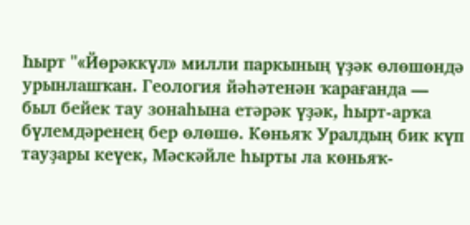Һырт "«Йөрәккүл» милли паркының үҙәк өлөшөндә урынлашҡан. Геология йәһәтенән ҡарағанда — был бейек тау зонаһына етәрәк үҙәк, һырт-арҡа бүлемдәренең бер өлөшө. Көньяҡ Уралдың бик күп тауҙары кеүек, Мәскәйле һырты ла көньяҡ-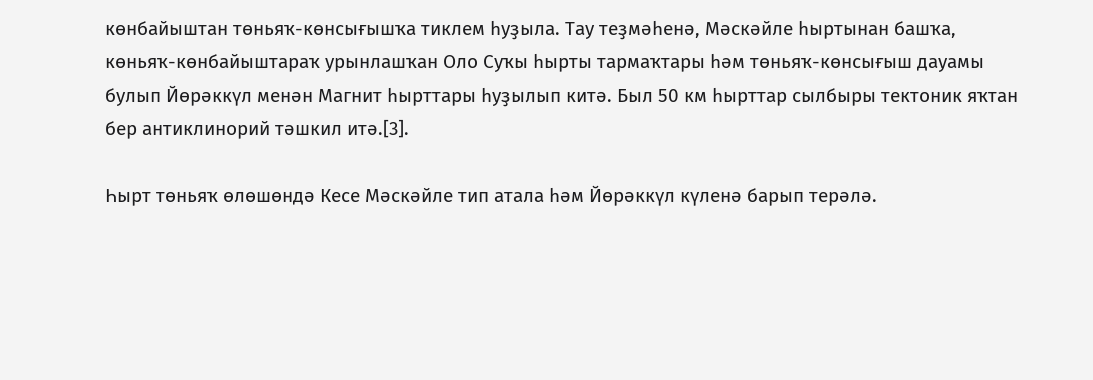көнбайыштан төньяҡ-көнсығышҡа тиклем һуҙыла. Тау теҙмәһенә, Мәскәйле һыртынан башҡа, көньяҡ-көнбайыштараҡ урынлашҡан Оло Суҡы һырты тармаҡтары һәм төньяҡ-көнсығыш дауамы булып Йөрәккүл менән Магнит һырттары һуҙылып китә. Был 50 км һырттар сылбыры тектоник яҡтан бер антиклинорий тәшкил итә.[3].

Һырт төньяҡ өлөшөндә Кесе Мәскәйле тип атала һәм Йөрәккүл күленә барып терәлә.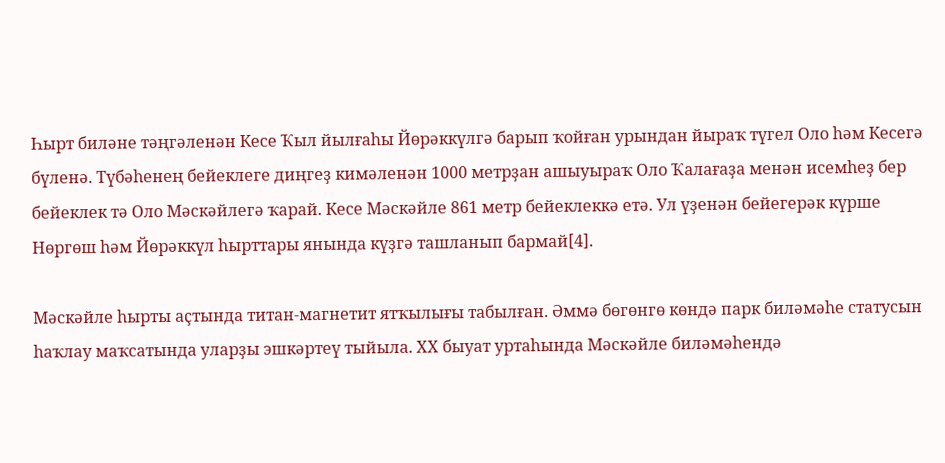Һырт биләне тәңгәленән Кесе Ҡыл йылғаһы Йөрәккүлгә барып ҡойған урындан йыраҡ түгел Оло һәм Кесегә бүленә. Түбәһенең бейеклеге диңгеҙ кимәленән 1000 метрҙан ашыуыраҡ Оло Ҡалағаҙа менән исемһеҙ бер бейеклек тә Оло Мәскәйлегә ҡарай. Кесе Мәскәйле 861 метр бейеклеккә етә. Ул үҙенән бейегерәк күрше Нөргөш һәм Йөрәккүл һырттары янында күҙгә ташланып бармай[4].

Мәскәйле һырты аҫтында титан-магнетит ятҡылығы табылған. Әммә бөгөнгө көндә парк биләмәһе статусын һаҡлау маҡсатында уларҙы эшкәртеү тыйыла. ХХ быуат уртаһында Мәскәйле биләмәһендә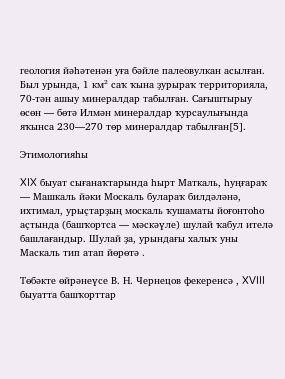геология йәһәтенән уға бәйле палеовулкан асылған. Был урында, 1 км² саҡ ҡына ҙурыраҡ территорияла, 70-тән ашыу минералдар табылған. Сағыштырыу өсөн — бөтә Илмән минералдар ҡурсаулығында яҡынса 230—270 төр минералдар табылған[5].

Этимологияһы

XIX быуат сығанаҡтарында һырт Маткаль, һуңғараҡ — Машкаль йәки Москаль булараҡ билдәләнә, ихтимал, урыҫтарҙың москаль ҡушаматы йоғонтоһо аҫтында (башҡортса — мәскәүле) шулай ҡабул ителә башлағандыр. Шулай ҙа, урындағы халыҡ уны Маскаль тип атап йөрөтә .

Төбәкте өйрәнеүсе В. Н. Чернецов фекеренсә , XVIII быуатта башҡорттар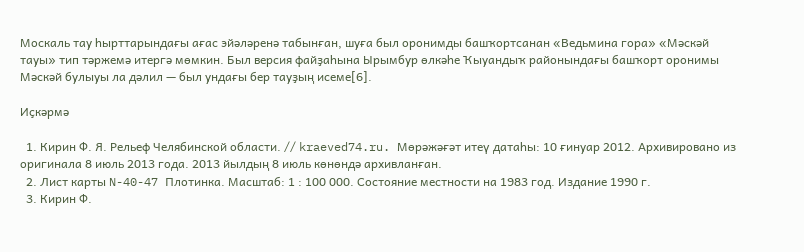Москаль тау һырттарындағы ағас эйәләренә табынған, шуға был оронимды башҡортсанан «Ведьмина гора» «Мәскәй тауы» тип тәржемә итергә мөмкин. Был версия файҙаһына Ырымбур өлкәһе Ҡыуандыҡ районындағы башҡорт оронимы Мәскәй булыуы ла дәлил — был ундағы бер тауҙың исеме[6].

Иҫкәрмә

  1. Кирин Ф. Я. Рельеф Челябинской области. // kraeved74.ru. Мөрәжәғәт итеү датаһы: 10 ғинуар 2012. Архивировано из оригинала 8 июль 2013 года. 2013 йылдың 8 июль көнөндә архивланған.
  2. Лист карты N-40-47 Плотинка. Масштаб: 1 : 100 000. Состояние местности на 1983 год. Издание 1990 г.
  3. Кирин Ф.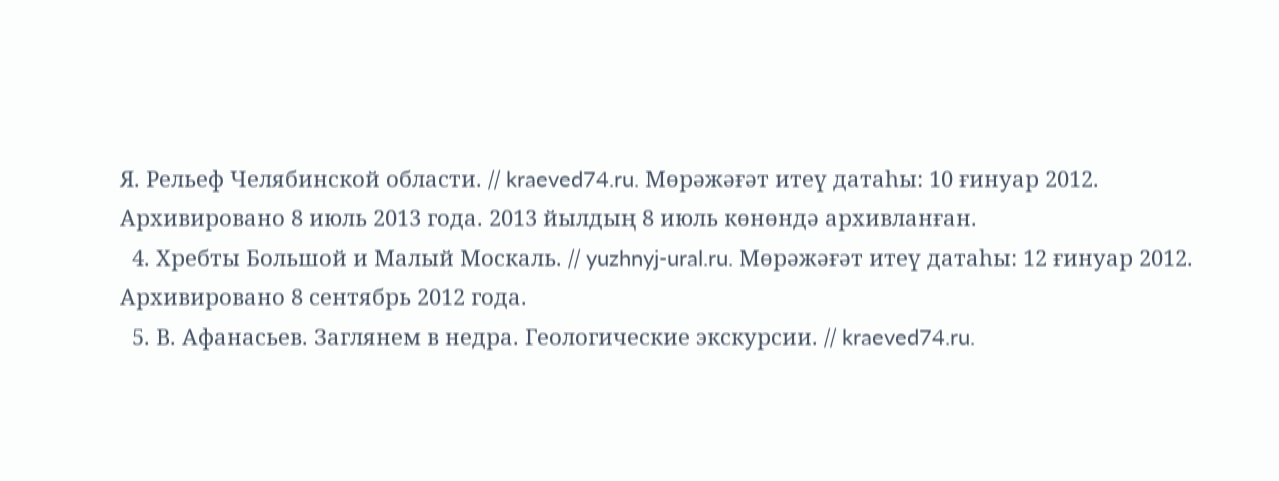Я. Рельеф Челябинской области. // kraeved74.ru. Мөрәжәғәт итеү датаһы: 10 ғинуар 2012. Архивировано 8 июль 2013 года. 2013 йылдың 8 июль көнөндә архивланған.
  4. Хребты Большой и Малый Москаль. // yuzhnyj-ural.ru. Мөрәжәғәт итеү датаһы: 12 ғинуар 2012. Архивировано 8 сентябрь 2012 года.
  5. В. Афанасьев. Заглянем в недра. Геологические экскурсии. // kraeved74.ru.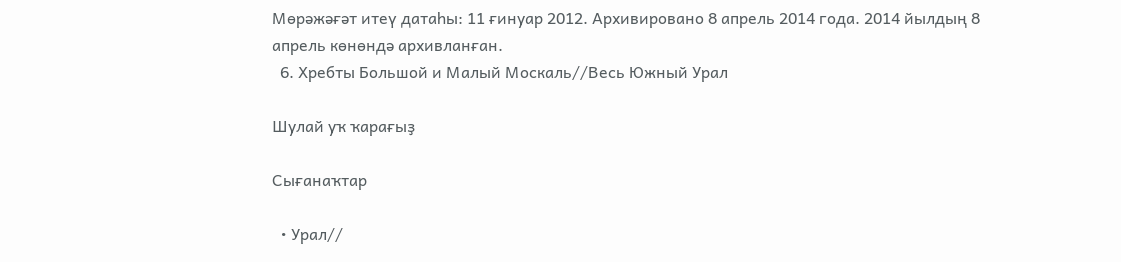Мөрәжәғәт итеү датаһы: 11 ғинуар 2012. Архивировано 8 апрель 2014 года. 2014 йылдың 8 апрель көнөндә архивланған.
  6. Хребты Большой и Малый Москаль//Весь Южный Урал

Шулай уҡ ҡарағыҙ

Сығанаҡтар

  • Урал//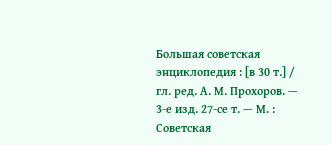Большая советская энциклопедия : [в 30 т.] / гл. ред. А. М. Прохоров. — 3-е изд. 27-се т. — М. : Советская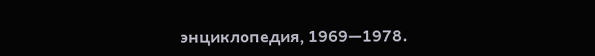энциклопедия, 1969—1978.